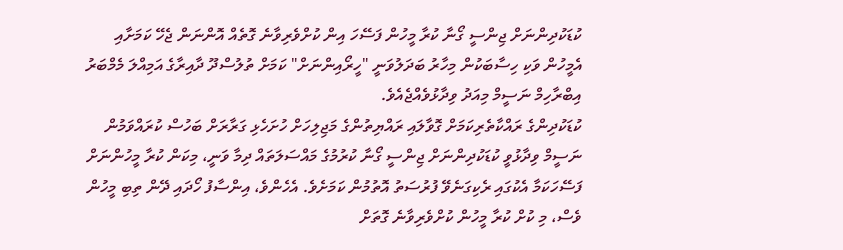ކުޑަކުދިންނަށް ޖިންސީ ގޯނާ ކުރާ މީހުން ފަސޭހަ އިން ކުށްވެރިވާނެ ގޮތެއް އޮންނަން ޖެހޭ ކަމަށާއި އެމީހުން ވަކި ހިސާބަކުން މިހާރު ބަދަލުވަނީ "ހީރޯއިންނަށް" ކަމަށް ތުލުސްދޫ ދާއިރާގެ އަމިއްލަ މެމްބަރު އިބްރާހިމް ނަސީމް މިއަދު ވިދާޅުވެއްޖެއެވެ.
ކުޑަކުދިންގެ ރައްކާތެރިކަމަށް ގޮވާލައި ރައްޔިތުންގެ މަޖިލިހަށް ހުށަހެޅި ގަރާރަށް ބަހުސް ކުރައްވަމުން ނަސީމް ވިދާޅުވީ ކުޑަކުދިންނަށް ޖިންސީ ގޯނާ ކުރުމުގެ މައްސަލަތައް ދިމާ ވަނީ، މިކަން ކުރާ މީހުންނަށް ފަސޭހަކަމާ އެކުގައި ރެކިގަނެވޭ ފުރުސަތު އޮތުމުން ކަމަށެވެ. އެހެންވެ، އިންސާފު ހޯދައި ދޭން ތިބި މީހުން ވެސް، މި ކުށް ކުރާ މީހުން ކުށްވެރިވާނެ ގޮތަށް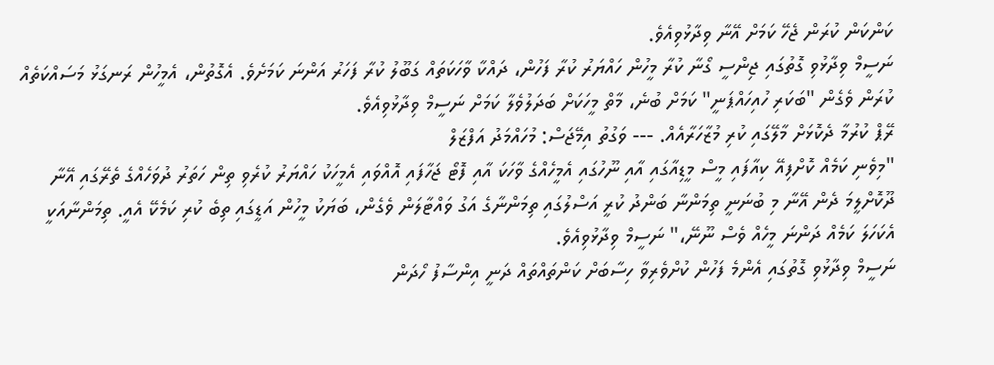ކަންކަން ކުރަން ޖެހޭ ކަމަށް އޭނާ ވިދާޅުވިއެވެ.
ނަސީމް ވިދާޅުވި ގޮތުގައި ޖިންސީ ގޯނާ ކުރާ މީހުން ހައްޔަރު ކުރާ ފަހުން، ދައްކާ ވާހަކަތައް ގަބޫލު ކުރާ ފަހަރު އަންނަ ކަމަށެވެ. އެގޮތުން، އެމީހުން ރަނގަޅު މަސައްކަތެއް ކުރަން ވެގެން "ބަކަރި ހުއިހައްޕަނީ" ކަމަށް ބުނެ، މާތް މީހަކަށް ބަދަލުވެލާ ކަމަށް ނަސީމް ވިދާޅުވިއެވެ.
ރޭޕް ކުރުމާ ދެކޮޅަށް މާލޭގައި ކުރި މުޒާހަރާއެއް. --- ވަގުތު އިމޭޖަސް: މުހައްމަދު އަފްޒަލް
"މިވެނި ކަމެއް ކޮށްފިއޭ ކިއާފައި މީސް މީޑިއާގައި އާއި ނޫހުގައި އެމީހެއްގެ ވާހަކަ އާއި ފޮޓޯ ޖަހާފައި އޮއްވައި އެމީހަކު ހައްޔަރު ކުރެވި ތިން ހަތަރު ދުވަހެއްގެ ތެރޭގައި އޭނާ ދޫކޮށްލީމަ ދެން އޭނާ މި ބުނަނީ ތިމަންނާ ބަންދު ކުރީ އަސްލުގައި ތިމަންނާގެ އަގު ވައްޓާލަން ވެގެން، ބަޔަކު މީހުން އަޑީގައި ތިބެ ކުރި ކަމެކޭ އެއީ. ތިމަންނާއަކީ އެކަހަލަ ކަމެއް ދަންނަ މީހެއް ވެސް ނޫނޭ،" ނަސީމް ވިދާޅުވިއެވެ.
ނަސީމް ވިދާޅުވި ގޮތުގައި އެންމެ ފަހުން ކުށްވެރިވާ ހިސާބަށް ކަންތައްތައް ދަނީ އިންސާފު ހޯދަން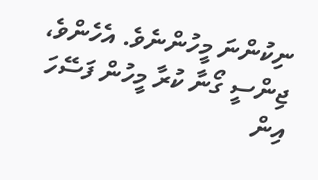ނިކުންނަ މީހުންނެވެ. އެހެންވެ، ޖިންސީ ގޯނާ ކުރާ މީހުން ފަސޭހަ އިން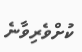ކުށްވެރިވާނެ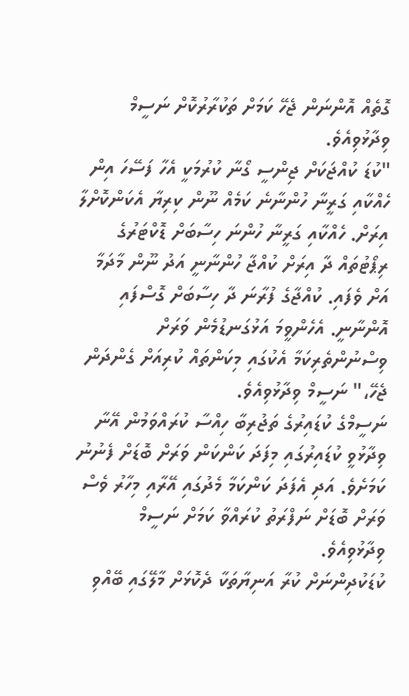ގޮތެއް އޮންނަން ޖެހޭ ކަމަށް ތަކުރާރުކޮށް ނަސީމް ވިދާޅުވިއެވެ.
"ކުޑަ ކުއްޖަކަށް ޖިންސީ ގޯނާ ކުރުމަކީ އެހާ ފަސޭހަ އިން ހެއްކާއި ގަރީނާ ހުންނާނެ ކަމެއް ނޫން ކިރިޔާ އެކަންކޮށްލާ އިރަށް. ހެއްކާއި ގަރީނާ ހުންނަ ހިސާބަށް ޑޮކްޓަރުގެ ރިޕޯޓުތައް ދާ އިރަށް ކުއްޖާ ހުންނާނީ އަދު ނޫން މާދަމާ އަށް ވެފައި. ކުއްޖާގެ ފުރާނަ ދާ ހިސާބަށް ގޮސްފައި އޮންނާނީ. އެހެންވީމަ އަޅުގަނޑުމެން ވަރަށް ވިސްނުންތެރިކަމާ އެކުގައި މިކަންތައް ކުރިއަށް ގެންދަން ޖެހޭ،" ނަސީމް ވިދާޅުވިއެވެ.
ނަސީމްގެ ކުޑައިރުގެ ތަޖުރިބާ ހިއްސާ ކުރައްވަމުން އޭނާ ވިދާޅުވީ ކުޑައިރުގައި މިފަދަ ކަންކަން ވަރަށް ބޮޑަށް ފެނުނު ކަމަށެވެ. އަދި އެފަދަ ކަންކަމާ މެދުގައި އޭރާއި މިހާރު ވެސް ވަރަށް ބޮޑަށް ނަފްރަތު ކުރައްވާ ކަމަށް ނަސީމް ވިދާޅުވިއެވެ.
ކުޑަކުދިންނަށް ކުރާ އަނިޔާތަކާ ދެކޮޅަށް މާލޭގައި ބޭއްވި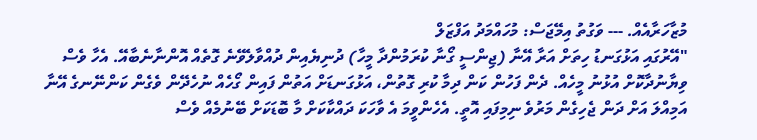މުޒާހަރާއެއް. --- ވަގުތު އިމޭޖަސް: މުހައްމަދު އަފްޒަލް
"އޭރުގައި އަޅުގަނޑު ހިތަށް އަރާ އޭނާ (ޖިންސީ ގޯނާ ކުރަމުންދާ މީހާ) ދުނިޔެއިން ދުއްވާލެވޭނެ ގޮތެއް އޮންނާނެބާއޭ. އެހާ ވެސް ވިޔާނުދާކޮށް އުޅުނު މީހެއް. ދެން ފަހުން ކަން ދިމާ ކުރި ގޮތުން، އަޅުގަނޑަށް އަތުން ފައިން ގޯހެއް ނުހެދޭން ވެގެން ކަންނޭނގެ އޭނާ އަމިއްލަ އަށް ދަން ޖެހިގެން މަރުވެ ނިމިފައި އޮތީ. އެހެންވީމަ އެ ވާހަކަ ދައްކާކަށް މާ ބޮޑަކަށް ބޭނުމެއް ވެސް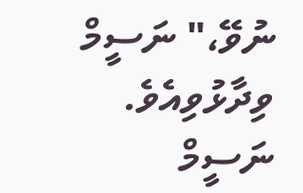ނުވޭ،" ނަސީމް ވިދާޅުވިއެވެ.
ނަސީމް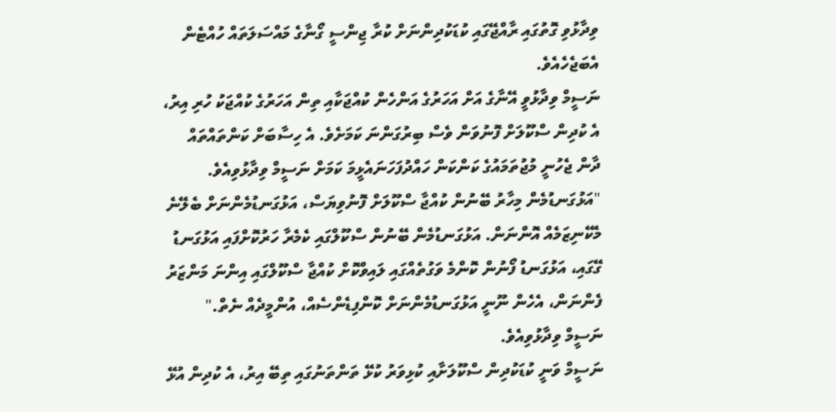ވިދާޅުވި ގޮތުގައި ރާއްޖޭގައި ކުޑަކުދިންނަށް ކުރާ ޖިންސީ ގޯނާގެ މައްސަލަތައް ހުއްޓެން އެބަޖެހެއެވެ.
ނަސީމް ވިދާޅުވީ އޭނާގެ އަށް އަހަރުގެ އަންހެން ކުއްޖަކާއި ތިން އަހަރުގެ ކުއްޖަކު ހުރި އިރު، އެ ކުދިން ސްކޫލަށް ފޮނުވަން ވެސް ބިރުގަންނަ ކަމަށެވެ. އެ ހިސާބަށް ކަންތައްތައް ދާން ޖެހުނީ މުޖުތަމައުގެ ކަންކަން ހައްދުފަހަނައެޅީމަ ކަމަށް ނަސީމް ވިދާޅުވިއެވެ.
"އަޅުގަނޑުމެން މިހާރު ބޭނުން ކުއްޖާ ސްކޫލަށް ފޮނުވިޔަސް، އަޅުގަނޑުމެންނަށް ބެލޭނެ މެކޭނިޒަމެއް އޮންނަން. އަޅުގަނޑުމެން ބޭނުން ސްކޫލްގައި ކެމެރާ ހަރުކޮށްފައި އަޅުގަނޑު ގޭގައި، އަޅުގަނޑު ފޯނުން ކޮންމެ ވަގުތެއްގައި ލައިވްކޮށް ކުއްޖާ ސްކޫލްގައި އިންނަ މަންޒަރު ފެންނަން، އެހެން ނޫނީ އަޅުގަނޑުމެންނަށް ކޮންފިޑެންސެއް، އުންމީދެއް ނެތް." ނަސީމް ވިދާޅުވިއެވެ.
ނަސީމް ވަނީ ކުޑަކުދިން ސްކޫލަށާއި ކުޅިވަރު ކުޅޭ ތަންތަނުގައި ތިބޭ އިރު، އެ ކުދިން އުޅޭ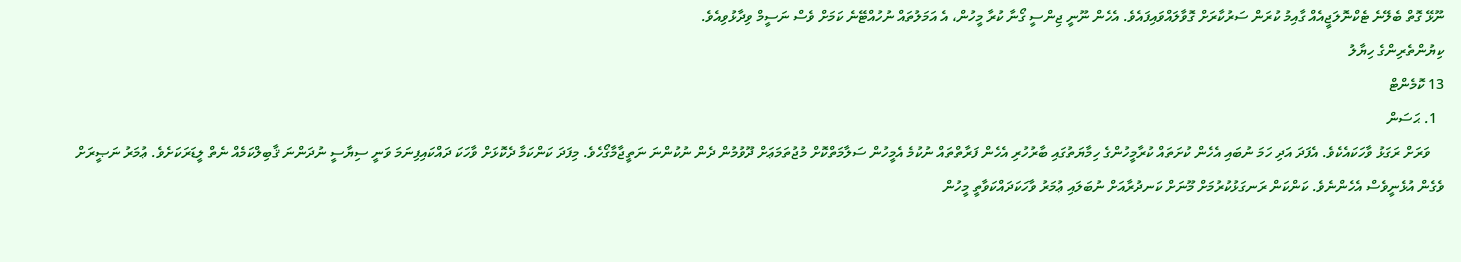ނޫޅޭ ގޮތް ބެލޭނެ ޓެކްނޮލަޖީއެއް ގާއިމު ކުރަން ސަރުކާރަށް ގޮވާލައްވައިފައެވެ. އެހެން ނޫނީ ޖިންސީ ގޯނާ ކުރާ މީހުން، އެ އަމަލުތައް ނުހުއްޓޭނެ ކަމަށް ވެސް ނަސީމް ވިދާޅުވިއެވެ.
ކިޔުންތެރިންގެ ހިޔާލު
13 ކޮމެންޓް
  1. ޙަސަން
    ވަރަށް ރަގަޅު ވާހަކައެކެވެ. އެފަދަ އަދި ހަމަ ނުބައި އެހެން ކުށަތައް ކުރާމީހުންގެ ހިމާޔަތުގައި ބާރުހުރި އެހެން ފަރާތްތައް ނުކުމެ އެމީހުން ސަލާމަތްކޮށް މުޖުތަމަޢަށް ދޫވުމުން ދެން ނުކުންނަ ނަތީޖާމާގޯހެވެ. މިފަދަ ކަންކަމާ ދެކޮޅަށް ވާހަކަ ދައްކައިފިނަމަ ވަނީ ސިޔާސީ ނުދަންނަ ޤާބިލްކަމެއް ނެތް ލީޑަރަކަށެވެ. ޢުމަރު ނަޞީރަށް ވެގެން އުޅެނީވެސް އެހެންނެވެ. ކަންކަން ރަނގަޅުކުރުމަށް މޫނަށް ކަނދުރާއަށް ނުބަލައި ޢުމަރު ވާހަކަދައްކަވާތީ މީހުން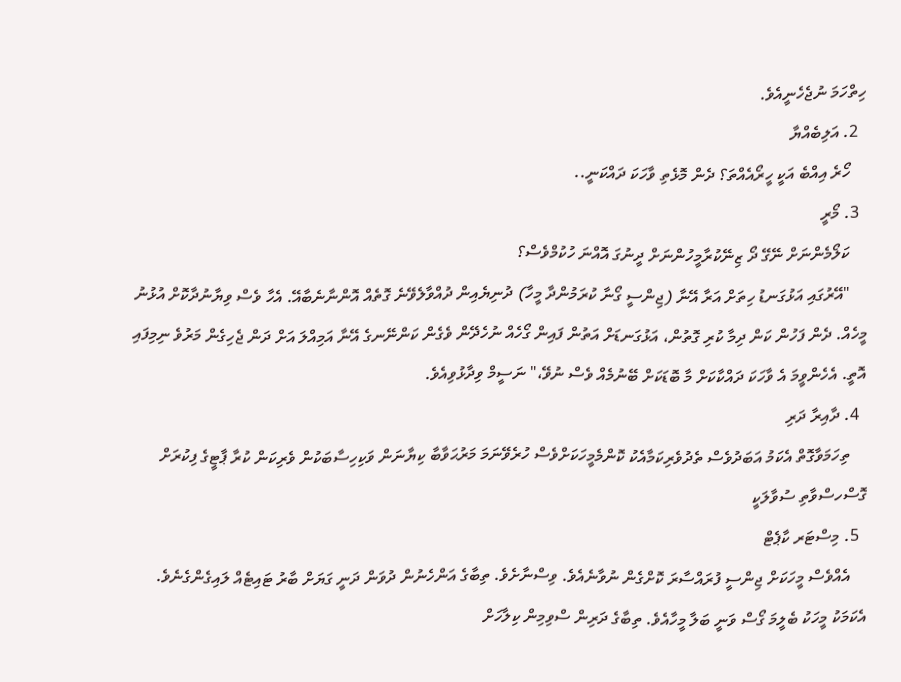ހިތްހަމަ ނުޖެހެނީއެވެ.
  2. އަލިބެއްޔާ
    ހޯރެ އިއްބެ އަކީ ހީރޯއެއްތަ؟ ދެން މޮޅެތި ވާހަކަ ދައްކަނީ..
  3. މޯރީ
    ކަލޯމެންނަށް ނޭގޭ ދޯ ޒިނޭކުރާމީހުންނަށް ދީނުގަ އޮއްނަ ހުކުމްވެސް؟
    "އޭރުގައި އަޅުގަނޑު ހިތަށް އަރާ އޭނާ (ޖިންސީ ގޯނާ ކުރަމުންދާ މީހާ) ދުނިޔެއިން ދުއްވާލެވޭނެ ގޮތެއް އޮންނާނެބާއޭ. އެހާ ވެސް ވިޔާނުދާކޮށް އުޅުނު މީހެއް. ދެން ފަހުން ކަން ދިމާ ކުރި ގޮތުން، އަޅުގަނޑަށް އަތުން ފައިން ގޯހެއް ނުހެދޭން ވެގެން ކަންނޭނގެ އޭނާ އަމިއްލަ އަށް ދަން ޖެހިގެން މަރުވެ ނިމިފައި އޮތީ. އެހެންވީމަ އެ ވާހަކަ ދައްކާކަށް މާ ބޮޑަކަށް ބޭނުމެއް ވެސް ނުވޭ،" ނަސީމް ވިދާޅުވިއެވެ.
  4. ދާއިރާ ދަރި
    ތިހަމަވާގޮތް އެކަމު އަބަދުވެސް ތެދުވެރިކަމާއެކު ކޮންމެމީހަކަށްވެސް ހުރެވޭނަމަ މަރުޙަވާބާ ކިޔާނަން ވަކިހިސާބަކުން ވެރިކަން ކުރާ ޕާޓީގެ ފިކުރަށް ގޮސްހސްވާތި ސުވާލަކީ
  5. މިސްޓަރ ކާޕެޓް
    އެއްވެސް މީހަކަށް ޖިންސީ ފުރައްސާރަ ކޮށްގެން ނުވާނެއެވެ. ވިސްނާށެވެ. ތިބާގެ އަންހެނުން ދުވަން ދަނީ ގަޔަށް ބާރު ޓައިޓެއް ލައިގެންގެނެވެ. އެކަމަކު މީހަކު ބެލީމަ ގޯސް ވަނީ ބަލާ މީހާއެވެ. ތިބާގެ ދަރިން ސްވިމިން ކިލާހަށް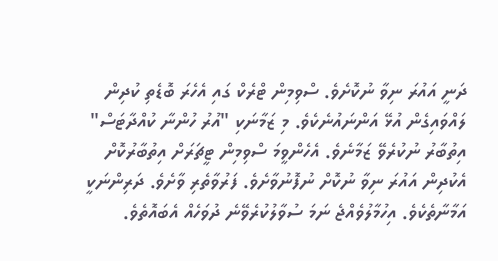ދަނީ އައުރަ ނިވާ ނުކޮށެވެ. ސްވިމިން ޓްރެކް ގައި އެހެރަ ބޮޑެތި ކުދިން ލައްވައިގެން އުޅޭ އަންނައުނެކެވެ. މި ޒަމާނަކި "އުރު ހުންނާ ކުއްދާޓަސް" އިތުބާރު ނުކުރެވޭ ޒަމާނެވެ. އެހެންވީމަ ސްވިމިން ޓީޗަރަށް އިތުބާރުކޮށް އެކުދިން އައުރަ ނިވާ ނުކޮށް ނުފޮނުވާށެވެ. ފަރުވާތެރި ވާށެވެ. ދަރިންނަކީ އަމާނާތެކެވެ. އިހުމާލުވެއްޖެ ނަމަ ސުވާލުކުރެވޭނެ ދުވަހެއް އެބައޮތެވެ.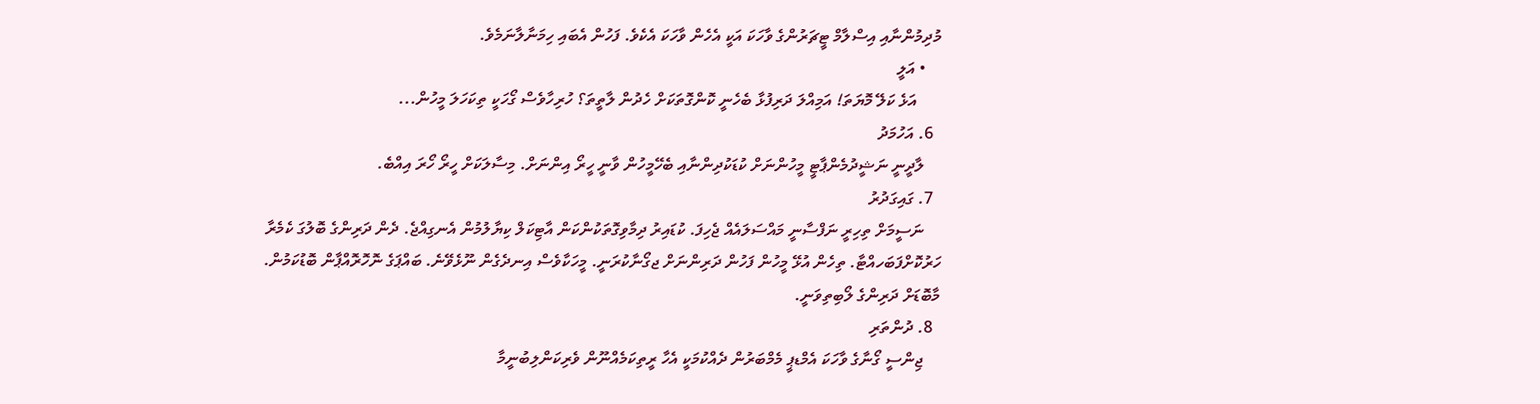މުދިމުންނާއި އިސްލާމް ޓީޗަރުންގެ ވާހަކަ އަކީ އެހެން ވާހަކަ އެކެވެ. ފަހުން އެބައި ހިމަނާލާނަމެވެ.
    • އަލީ
      އަޅެ ކަލޭ މޮޔަތަ! އަމިއްލަ ދަރިފުޅާ ބެހެނީ ކޮންގޮތަކަށް ހެދުން ލާތީތަ؟ ހުރިހާވެސް ގޯހަކީ ތިކަހަލަ މީހުން...
  6. އަހުމަދު
    ލާދީނީ ނަޝީދުމެންޕާޓީ މީހުންނަށް ކުޑަކުދިންނާއި ބެހޭމީހުން ވާނީ ހީރޯ އިންނަށް. މިސާލަކަށް ހީރޯ ހޯރަ އިއްބެ.
  7. ގައިގަދުރު
    ނަސީމަށް ތިހިރީ ނަފްސާނީ މައްސަލައެއް ޖެހިފަ. ކުޑައިރު ދިމާވިގޮތަކުންކަން އާޓިކަލް ކިޔާލުމުން އެނގިއްޖެ. ދެން ދަރިންގެ ބޮލުގަ ކެމެރާ ހަރުކޮށްފަބަހއްޓާ. ތިހެން އުޅޭ މީހުން ފަހުން ދަރިންނަށް ޖގޯނާކުރަނީ. މީހަކާވެސް އިނދެގެން ނޫޅެވޭނެ. ބައްޕަގެ ނޮހޮރޮއްޕާން ބޮޑުކަމުން. މާބޮޑަށް ދަރިންގެ ލޯބިތިވަނީ.
  8. ދުންތަރި
    ޖިންސީ ގޯނާގެ ވާހަކަ އެމްޑޕީ މެމްބަރުން ދެއްކުމަކީ އެހާ ރީތިކަމެއްނޫން ވެރިކަންލިބުނީމާ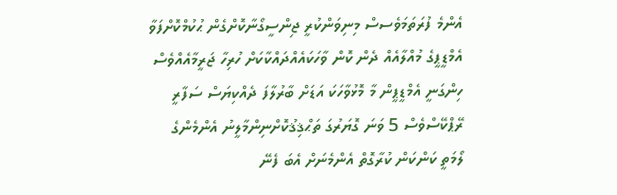އެންމެ ފުރަތަމަވެސސް މިނިވަންކުރީ ޖިންސީގޯނާކޮށްގެން ޙުކުމްކޮށްފަވާ އެމްޑީޕީގެ މުއްލާއެއް ދެން ކޮން ވާހަކައެއްދައްކާކަށް ހުރިހާ ޖަރީމާއެއްވެސް ހިންގަނީ އެމްޑީޕީން މާ މޮޅުވާހަކަ އަޑަށް ބާރުލާފަ ދެއްކިޔަސް ސަފާރީ ރޭޕްކޭސްވެސް 5 ވަނަ ގޮޔަރުގަ ތަޙްޤިޤުކޮށްނިންމާލީނު އެންމެންގެ ލޯމަތީ ކަންކަން ކުރާގޮތް އެންމެނަށް އެބަ ފެނޭ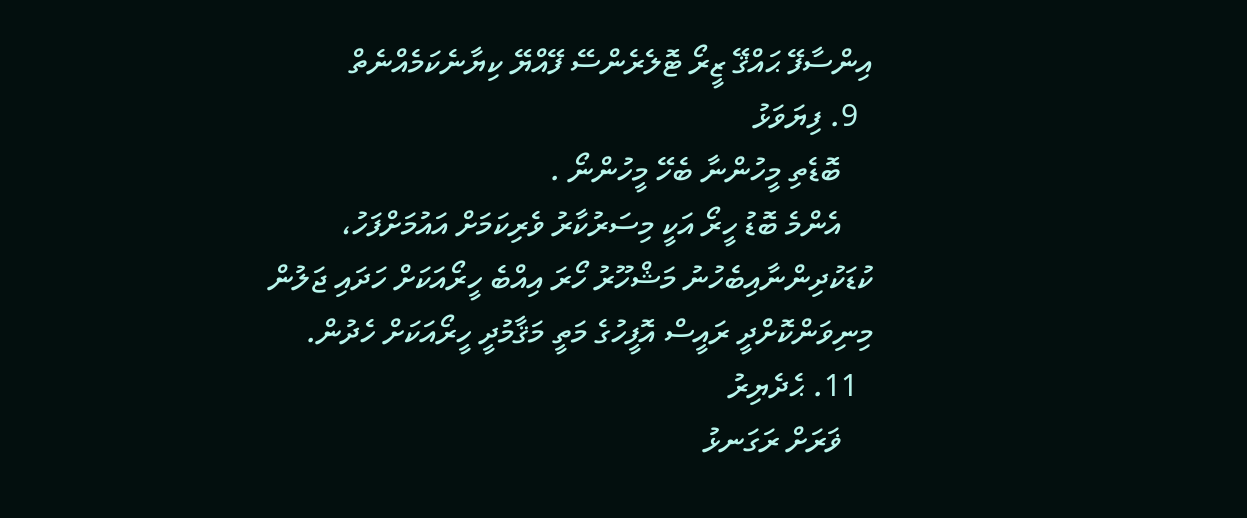އިންސާފޭ ޙައްޤޭ ޒީރޯ ޓޮލެރެންސޭ ފޭއްޔޭ ކިޔާނެކަމެއްނެތް
  9. ފިޔަވަޅު
    ބޮޑެތި މީހުންނާ ބެހޭ މީހުންނޯ .
    އެންމެ ބޮޑު ހީރޯ އަކީ މިސަރުކާރު ވެރިކަމަށް އައުމަށްފަހު، ކުޑަކުދިންނާއިބެހުނު މަޝްހޫރު ހޯރަ އިއްބެ ހީރޯއަކަށް ހަދައި ޖަލުން މިނިވަންކޮށްދީ ރައީސް އޮފީހުގެ މަތީ މަޤާމުދީ ހީރޯއަކަށް ހެދުން.
  11. ޙެދެޔިރު
    ޥަރަށް ރަގަނޅު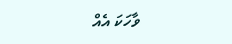ވާހަކަ އެއް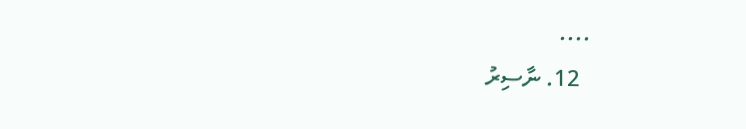....
  12. ނާސިރު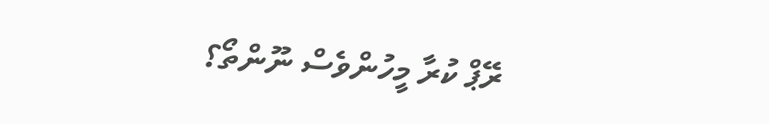ރޭޕް ކުރާ މީހުންވެސް ނޫންތޯ؟